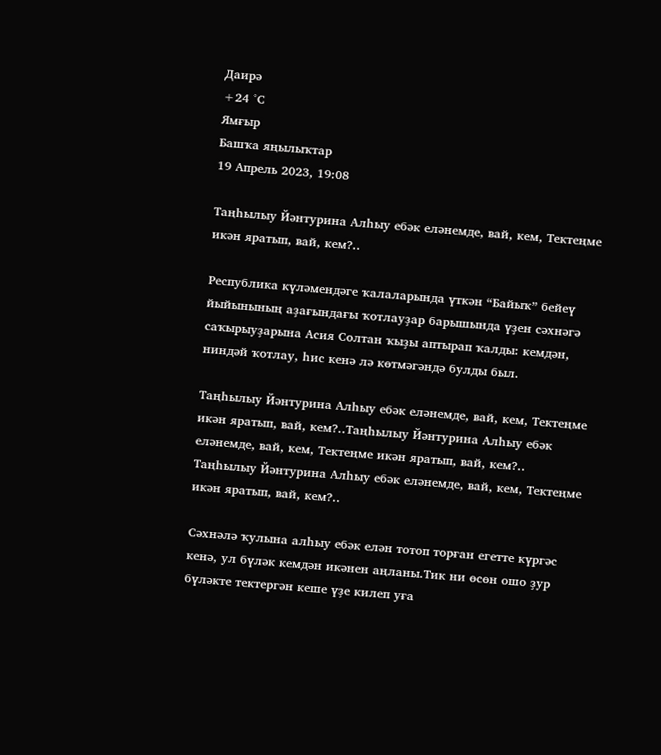Даирә
+24 °С
Ямғыр
Башҡа яңылыҡтар
19 Апрель 2023, 19:08

Таңһылыу Йәнтурина Алһыу ебәк еләнемде, вай, кем, Тектеңме икән яратып, вай, кем?..

Республика күләмендәге ҡалаларында үткән “Байыҡ” бейеү йыйынының аҙағындағы ҡотлауҙар барышында үҙен сәхнәгә саҡырыуҙарына Асия Солтан ҡыҙы аптырап ҡалды: кемдән, ниндәй ҡотлау, һис кенә лә көтмәгәндә булды был.

Таңһылыу Йәнтурина Алһыу ебәк еләнемде, вай, кем, Тектеңме икән яратып, вай, кем?..Таңһылыу Йәнтурина Алһыу ебәк еләнемде, вай, кем, Тектеңме икән яратып, вай, кем?..
Таңһылыу Йәнтурина Алһыу ебәк еләнемде, вай, кем, Тектеңме икән яратып, вай, кем?..

Сәхнәлә ҡулына алһыу ебәк елән тотоп торған егетте күргәс кенә, ул бүләк кемдән икәнен аңланы.Тик ни өсөн ошо ҙур бүләкте тектергән кеше үҙе килеп уға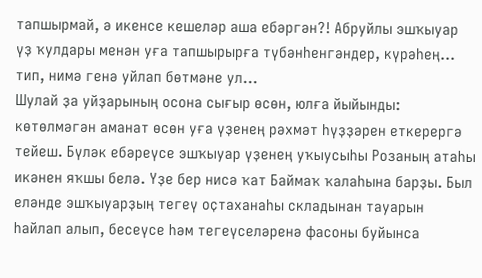тапшырмай, ә икенсе кешеләр аша ебәргән?! Абруйлы эшҡыуар үҙ ҡулдары менән уға тапшырырға түбәнһенгәндер, күрәһең... тип, нимә генә уйлап бөтмәне ул...
Шулай ҙа уйҙарының осона сығыр өсөн, юлға йыйынды: көтөлмәгән аманат өсөн уға үҙенең рәхмәт һүҙҙәрен еткерергә тейеш. Бүләк ебәреүсе эшҡыуар үҙенең уҡыусыһы Розаның атаһы икәнен яҡшы белә. Үҙе бер нисә ҡат Баймаҡ ҡалаһына барҙы. Был еләнде эшҡыуарҙың тегеү оҫтаханаһы складынан тауарын һайлап алып, бесеүсе һәм тегеүселәренә фасоны буйынса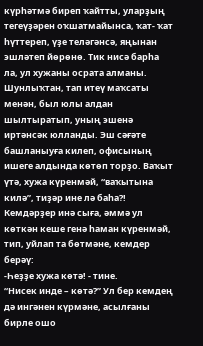күрһәтмә биреп ҡайтты, уларҙың тегеүҙәрен оҡшатмайынса, ҡат- ҡат һүттереп, үҙе теләгәнсә, яңынан эшләтеп йөрөнө. Тик нисә барһа ла, ул хужаны осрата алманы. Шунлыҡтан, тап итеү маҡсаты менән, был юлы алдан шылтыратып, уның эшенә иртәнсәк юлланды. Эш сәғәте башланыуға килеп, офисының ишеге алдында көтөп торҙо. Ваҡыт үтә, хужа күренмәй, “ваҡытына килә”, тиҙәр ине лә баһа?! Кемдәрҙер инә сыға, әммә ул көткән кеше генә һаман күренмәй, тип, уйлап та бөтмәне, кемдер берәү:
-Һеҙҙе хужа көтә! - тине.
“Нисек инде – көтә?” Ул бер кемдең дә ингәнен күрмәне, асылғаны бирле ошо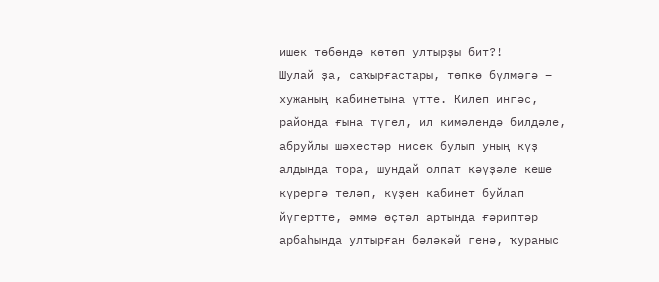ишек төбөндә көтөп ултырҙы бит?!
Шулай ҙа, саҡырғастары, төпкө бүлмәгә – хужаның кабинетына үтте. Килеп ингәс, районда ғына түгел, ил кимәлендә билдәле, абруйлы шәхестәр нисек булып уның күҙ алдында тора, шундай олпат кәүҙәле кеше күрергә теләп, күҙен кабинет буйлап йүгертте, әммә өҫтәл артында ғәриптәр арбаһында ултырған бәләкәй генә, ҡураныс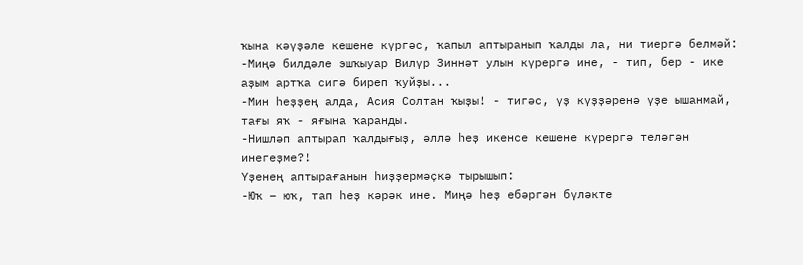ҡына кәүҙәле кешене күргәс, ҡапыл аптыранып ҡалды ла, ни тиергә белмәй:
-Миңә билдәле эшҡыуар Вилүр Зиннәт улын күрергә ине, - тип, бер - ике аҙым артҡа сигә биреп ҡуйҙы...
-Мин һеҙҙең алда, Асия Солтан ҡыҙы! - тигәс, үҙ күҙҙәренә үҙе ышанмай, тағы яҡ - яғына ҡаранды.
-Нишләп аптырап ҡалдығыҙ, әллә һеҙ икенсе кешене күрергә теләгән инегеҙме?!
Үҙенең аптырағанын һиҙҙермәҫкә тырышып:
-Юҡ – юҡ, тап һеҙ кәрәк ине. Миңә һеҙ ебәргән бүләкте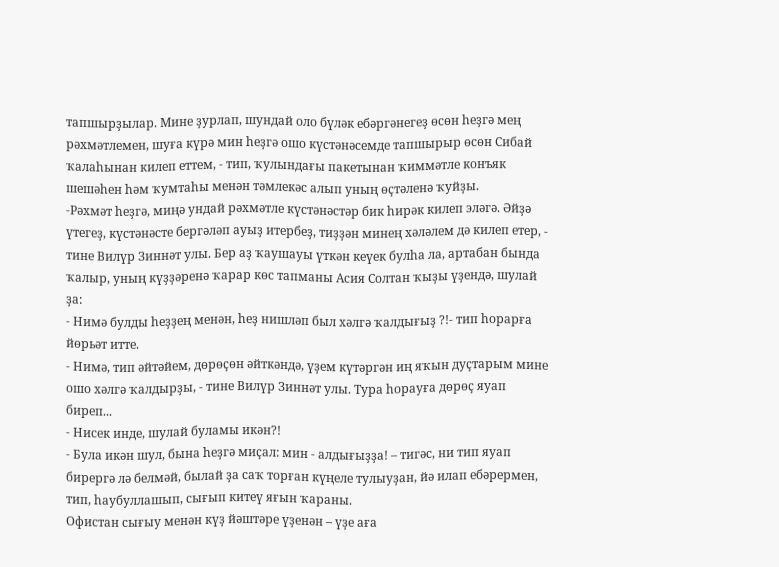тапшырҙылар. Мине ҙурлап, шундай оло бүләк ебәргәнегеҙ өсөн һеҙгә мең рәхмәтлемен, шуға күрә мин һеҙгә ошо күстәнәсемде тапшырыр өсөн Сибай ҡалаһынан килеп еттем, - тип, ҡулындағы пакетынан ҡиммәтле конъяк шешәһен һәм ҡумтаһы менән тәмлекәс алып уның өҫтәленә ҡуйҙы.
-Рәхмәт һеҙгә, миңә ундай рәхмәтле күстәнәстәр бик һирәк килеп эләгә. Әйҙә үтегеҙ, күстәнәсте бергәләп ауыҙ итербеҙ, тиҙҙән минең хәләлем дә килеп етер, - тине Вилүр Зиннәт улы. Бер аҙ ҡаушауы үткән кеүек булһа ла, артабан бында ҡалыр, уның күҙҙәренә ҡарар көс тапманы Асия Солтан ҡыҙы үҙендә, шулай ҙа:
- Нимә булды һеҙҙең менән, һеҙ нишләп был хәлгә ҡалдығыҙ ?!- тип һорарға йөрьәт итте.
- Нимә, тип әйтәйем, дөрөҫөн әйткәндә, үҙем күтәргән иң яҡын дуҫтарым мине ошо хәлгә ҡалдырҙы, - тине Вилүр Зиннәт улы. Тура һорауға дөрөҫ яуап биреп...
- Нисек инде, шулай буламы икән?!
- Була икән шул, бына һеҙгә миҫал: мин - алдығыҙҙа! – тигәс, ни тип яуап бирергә лә белмәй, былай ҙа саҡ торған күңеле тулыуҙан, йә илап ебәрермен, тип, һаубуллашып, сығып китеү яғын ҡараны.
Офистан сығыу менән күҙ йәштәре үҙенән – үҙе аға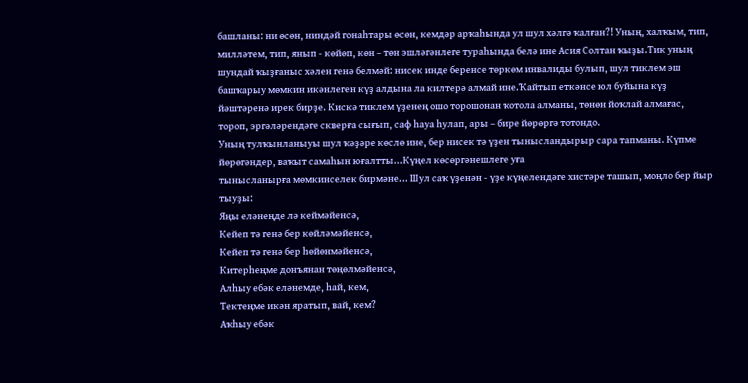башланы: ни өсөн, ниндәй гонаһтары өсөн, кемдәр арҡаһында ул шул хәлгә ҡалған?! Уның, халҡым, тип, милләтем, тип, янып - көйөп, көн – төн эшләгәнлеге тураһында белә ине Асия Солтан ҡыҙы.Тик уның шундай ҡыҙғаныс хәлен генә белмәй: нисек инде беренсе төркөм инвалиды булып, шул тиклем эш башҡарыу мөмкин икәнлеген күҙ алдына ла килтерә алмай ине.Ҡайтып еткәнсе юл буйына күҙ йәштәренә ирек бирҙе. Кискә тиклем үҙенең ошо торошонан ҡотола алманы, төнөн йоҡлай алмағас, тороп, эргәләрендәге скверға сығып, саф һауа һулап, ары – бире йөрөргә тотондо.
Уның тулҡынланыуы шул ҡәҙәре көслө ине, бер нисек тә үҙен тынысландырыр сара тапманы. Күпме йөрөгәндер, ваҡыт самаһын юғалтты...Күңел көсөргәнешлеге уға
тынысланырға мөмкинселек бирмәне... Шул саҡ үҙенән - үҙе күңелендәге хистәре ташып, моңло бер йыр тыуҙы:
Яңы еләнеңде лә кеймәйенсә,
Кейеп тә генә бер көйләмәйенсә,
Кейеп тә генә бер һөйөнмәйенсә,
Китерһеңме донъянан төңөлмәйенсә,
Алһыу ебәк еләнемде, һай, кем,
Тектеңме икән яратып, вай, кем?
Аҡһыу ебәк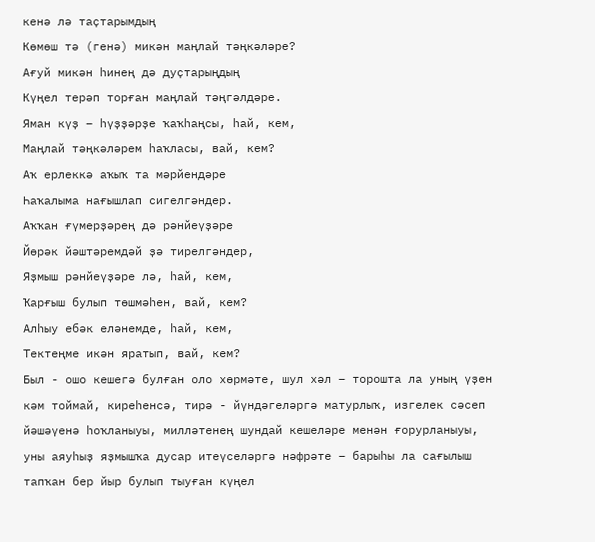кенә лә таҫтарымдың
Көмөш тә (генә) микән маңлай тәңкәләре?
Ағуй микән һинең дә дуҫтарыңдың
Күңел терәп торған маңлай тәңгәлдәре.
Яман күҙ – һүҙҙәрҙе ҡаҡһаңсы, һай, кем,
Маңлай тәңкәләрем һаҡласы, вай, кем?
Аҡ ерлеккә аҡыҡ та мәрйендәре
Һаҡалыма нағышлап сигелгәндер.
Аҡҡан ғүмерҙәрең дә рәнйеүҙәре
Йөрәк йәштәремдәй ҙә тирелгәндер,
Яҙмыш рәнйеүҙәре лә, һай, кем,
Ҡарғыш булып төшмәһен, вай, кем?
Алһыу ебәк еләнемде, һай, кем,
Тектеңме икән яратып, вай, кем?
Был - ошо кешегә булған оло хөрмәте, шул хәл – торошта ла уның үҙен кәм тоймай, киреһенсә, тирә - йүндәгеләргә матурлыҡ, изгелек сәсеп йәшәүенә һоҡланыуы, милләтенең шундай кешеләре менән ғорурланыуы, уны аяуһыҙ яҙмышҡа дусар итеүселәргә нәфрәте – барыһы ла сағылыш тапҡан бер йыр булып тыуған күңел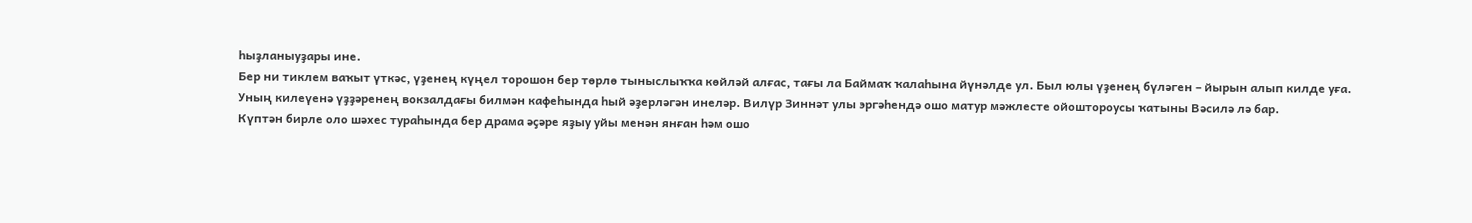һыҙланыуҙары ине.
Бер ни тиклем ваҡыт үткәс, үҙенең күңел торошон бер төрлө тыныслыҡҡа көйләй алғас, тағы ла Баймаҡ ҡалаһына йүнәлде ул. Был юлы үҙенең бүләген – йырын алып килде уға.
Уның килеүенә үҙҙәренең вокзалдағы билмән кафеһында һый әҙерләгән инеләр. Вилүр Зиннәт улы эргәһендә ошо матур мәжлесте ойоштороусы ҡатыны Вәсилә лә бар.
Күптән бирле оло шәхес тураһында бер драма әҫәре яҙыу уйы менән янған һәм ошо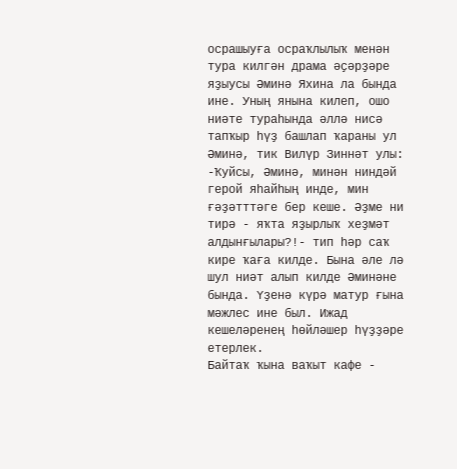осрашыуға осраҡлылыҡ менән тура килгән драма әҫәрҙәре яҙыусы Әминә Яхина ла бында ине. Уның янына килеп, ошо ниәте тураһында әллә нисә тапҡыр һүҙ башлап ҡараны ул Әминә, тик Вилүр Зиннәт улы:
-Ҡуйсы, Әминә, минән ниндәй герой яһайһың инде, мин ғәҙәтттәге бер кеше. Әҙме ни тирә - яҡта яҙырлыҡ хеҙмәт алдынғылары?!- тип һәр саҡ кире ҡаға килде. Бына әле лә шул ниәт алып килде Әминәне бында. Үҙенә күрә матур ғына мәжлес ине был. Ижад кешеләренең һөйләшер һүҙҙәре етерлек.
Байтаҡ ҡына ваҡыт кафе -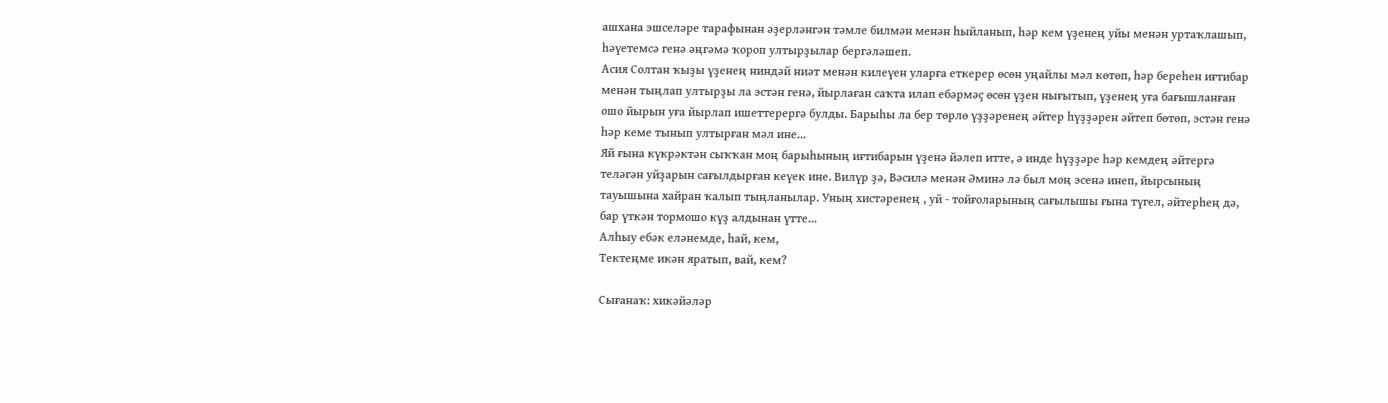ашхана эшселәре тарафынан әҙерләнгән тәмле билмән менән һыйланып, һәр кем үҙенең уйы менән уртаҡлашып, һәүетемсә генә әңгәмә ҡороп ултырҙылар бергәләшеп.
Асия Солтан ҡыҙы үҙенең ниндәй ниәт менән килеүен уларға еткерер өсөн уңайлы мәл көтөп, һәр береһен иғтибар менән тыңлап ултырҙы ла эстән генә, йырлаған саҡта илап ебәрмәҫ өсөн үҙен нығытып, үҙенең уға бағышланған ошо йырын уға йырлап ишеттерергә булды. Барыһы ла бер төрлө үҙҙәренең әйтер һүҙҙәрен әйтеп бөтөп, эстән генә һәр кеме тынып ултырған мәл ине...
Яй ғына күкрәктән сыҡҡан моң барыһының иғтибарын үҙенә йәлеп итте, ә инде һүҙҙәре һәр кемдең әйтергә теләгән уйҙарын сағылдырған кеүек ине. Вилүр ҙә, Вәсилә менән Әминә лә был моң эсенә инеп, йырсының тауышына хайран ҡалып тыңланылар. Уның хистәренең , уй - тойғоларының сағылышы ғына түгел, әйтерһең дә, бар үткән тормошо күҙ алдынан үтте...
Алһыу ебәк еләнемде, һай, кем,
Тектеңме икән яратып, вай, кем?

Сығанаҡ: хикәйәләр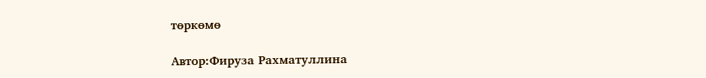төркөмө

Автор:Фируза Рахматуллина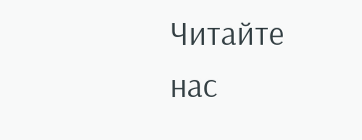Читайте нас